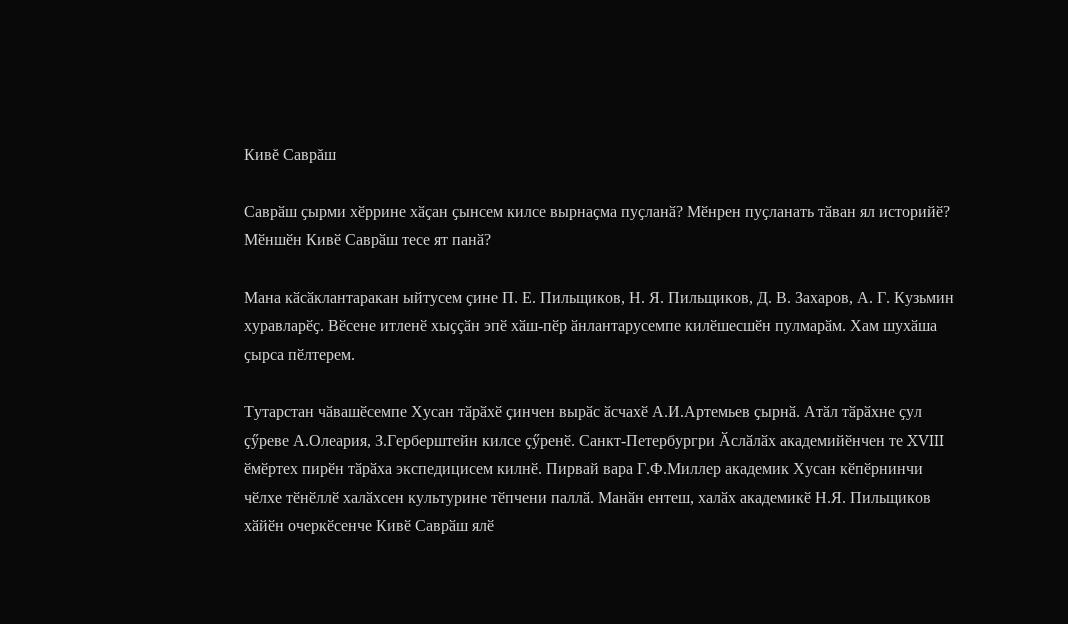Кивĕ Саврăш

Саврӑш ҫырми хӗррине хӑҫан ҫынсем килсе вырнаҫма пуҫланӑ? Мӗнрен пуҫланать тӑван ял историйӗ? Мӗншӗн Кивӗ Саврӑш тесе ят панӑ?

Мана кӑсӑклантаракан ыйтусем ҫине П. Е. Пильщиков, Н. Я. Пильщиков, Д. В. Захаров, А. Г. Кузьмин хуравларӗҫ. Вӗсене итленӗ хыҫҫӑн эпӗ хӑш-пӗр ӑнлантарусемпе килӗшесшӗн пулмарӑм. Хам шухӑша ҫырса пӗлтерем.

Тутарстан чӑвашӗсемпе Хусан тӑрӑхӗ ҫинчен вырӑс ӑсчахӗ А.И.Артемьев ҫырнӑ. Атӑл тӑрӑхне ҫул ҫӳреве А.Олеария, З.Герберштейн килсе ҫӳренӗ. Санкт-Петербургри Ӑслӑлӑх академийӗнчен те XVIII ӗмӗртех пирӗн тӑрӑха экспедицисем килнӗ. Пирвай вара Г.Ф.Миллер академик Хусан кӗпӗрнинчи чӗлхе тӗнӗллӗ халӑхсен культурине тӗпчени паллӑ. Манӑн ентеш, халӑх академикӗ Н.Я. Пильщиков хӑйӗн очеркӗсенче Кивӗ Саврӑш ялӗ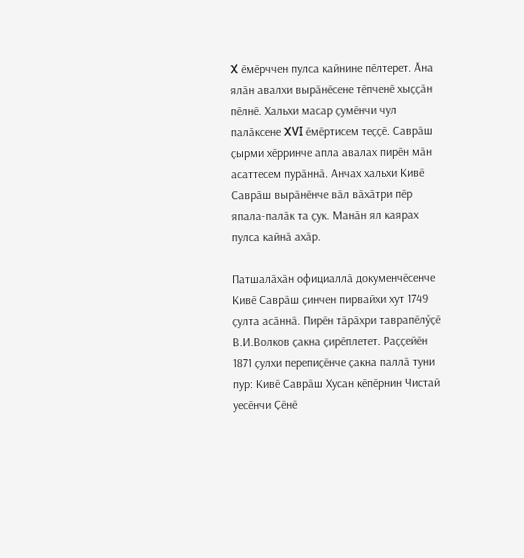X ӗмӗрччен пулса кайнине пӗлтерет. Ӑна ялӑн авалхи вырӑнӗсене тӗпченӗ хыҫҫӑн пӗлнӗ. Хальхи масар ҫумӗнчи чул палӑксене XVI ӗмӗртисем теҫҫӗ. Саврӑш ҫырми хӗрринче апла авалах пирӗн мӑн асаттесем пурӑннӑ. Анчах хальхи Кивӗ Саврӑш вырӑнӗнче вӑл вӑхӑтри пӗр япала-палӑк та ҫук. Манӑн ял каярах пулса кайнӑ ахӑр.

Патшалӑхӑн официаллӑ докуменчӗсенче Кивӗ Саврӑш ҫинчен пирвайхи хут 1749 ҫулта асӑннӑ. Пирӗн тӑрӑхри таврапӗлӳҫӗ В.И.Волков ҫакна ҫирӗплетет. Раҫҫейӗн 1871 ҫулхи перепиҫӗнче ҫакна паллӑ туни пур: Кивӗ Саврӑш Хусан кӗпӗрнин Чистай уесӗнчи Ҫӗнӗ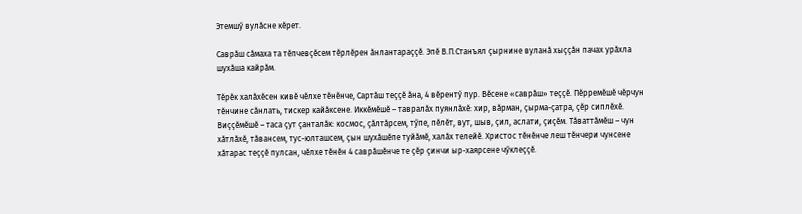Этемшӳ вулӑсне кӗрет.

Саврӑш сӑмаха та тӗпчевҫӗсем тӗрлӗрен ӑнлантараҫҫӗ. Эпӗ В.П.Станъял ҫырнине вуланӑ хыҫҫӑн пачах урӑхла шухӑша кайрӑм.

Тӗрӗк халӑхӗсен кивӗ чӗлхе тӗнӗнче, Сартӑш теҫҫӗ ӑна, 4 вӗрентӳ пур. Вӗсене «саврӑш» теҫҫӗ. Пӗрремӗшӗ чӗрчун тӗнчине сӑнлать, тискер кайӑксене. Иккӗмӗшӗ – тавралӑх пуянлӑхӗ: хир, вӑрман, ҫырма-ҫатра, ҫӗр сиплӗхӗ. Виҫҫӗмӗшӗ – таса ҫут ҫанталӑк: космос, ҫӑлтӑрсем, тӳпе, пӗлӗт, вут, шыв, ҫил, аслати, ҫиҫӗм. Тӑваттӑмӗш – чун хӑтлӑхӗ, тӑвансем, тус-юлташсем, ҫын шухӑшӗпе туйӑмӗ, халӑх телейӗ. Христос тӗнӗнче леш тӗнчери чунсене хӑтарас теҫҫӗ пулсан, чӗлхе тӗнӗн 4 саврӑшӗнче те ҫӗр ҫинчи ыр-хаярсене чӳклеҫҫӗ.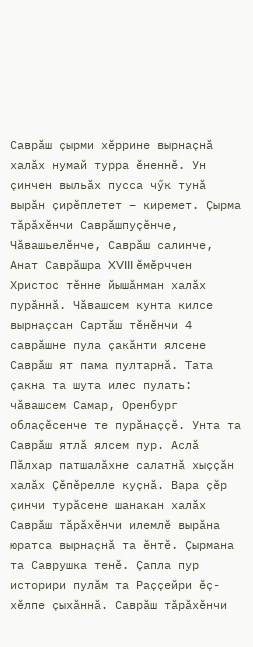Саврӑш ҫырми хӗррине вырнаҫнӑ халӑх нумай турра ӗненнӗ. Ун ҫинчен выльӑх пусса чӳк тунӑ вырӑн ҫирӗплетет – киремет. Ҫырма тӑрӑхӗнчи Саврӑшпуҫӗнче, Чӑвашьелӗнче, Саврӑш салинче, Анат Саврӑшра XVIII ӗмӗрччен Христос тӗнне йышӑнман халӑх пурӑннӑ. Чӑвашсем кунта килсе вырнаҫсан Сартӑш тӗнӗнчи 4 саврӑшне пула ҫакӑнти ялсене Саврӑш ят пама пултарнӑ. Тата ҫакна та шута илес пулать: чӑвашсем Самар, Оренбург облаҫӗсенче те пурӑнаҫҫӗ. Унта та Саврӑш ятлӑ ялсем пур. Аслӑ Пӑлхар патшалӑхне салатнӑ хыҫҫӑн халӑх Ҫӗпӗрелле куҫнӑ. Вара ҫӗр ҫинчи турӑсене шанакан халӑх Саврӑш тӑрӑхӗнчи илемлӗ вырӑна юратса вырнаҫнӑ та ӗнтӗ. Ҫырмана та Саврушка тенӗ. Ҫапла пур историри пулӑм та Раҫҫейри ӗҫ-хӗлпе ҫыхӑннӑ. Саврӑш тӑрӑхӗнчи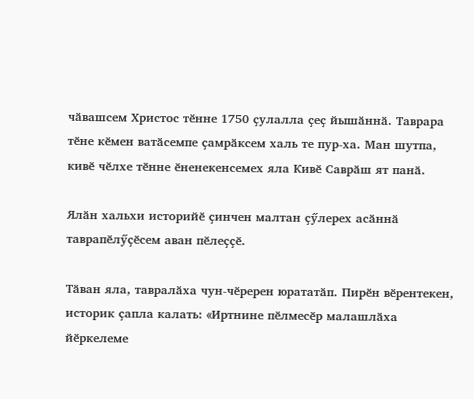чӑвашсем Христос тӗнне 1750 ҫулалла ҫеҫ йышӑннӑ. Таврара тӗне кӗмен ватӑсемпе ҫамрӑксем халь те пур-ха. Ман шутпа, кивӗ чӗлхе тӗнне ӗненекенсемех яла Кивӗ Саврӑш ят панӑ.

Ялӑн хальхи историйӗ ҫинчен малтан ҫӳлерех асӑннӑ таврапӗлӳҫӗсем аван пӗлеҫҫӗ.

Тӑван яла, тавралӑха чун-чӗререн юрататӑп. Пирӗн вӗрентекен, историк ҫапла калать: «Иртнине пӗлмесӗр малашлӑха йӗркелеме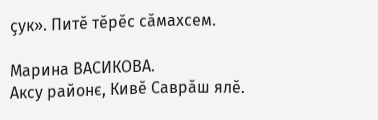ҫук». Питӗ тӗрӗс сӑмахсем.

Марина ВАСИКОВА.
Аксу районє, Кивӗ Саврӑш ялӗ.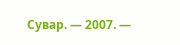Сувар. — 2007. —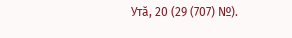Утӑ, 20 (29 (707) №).